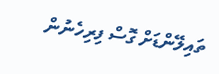ތައިލޭންޑަށް ގޮސް ފިރިހެނުން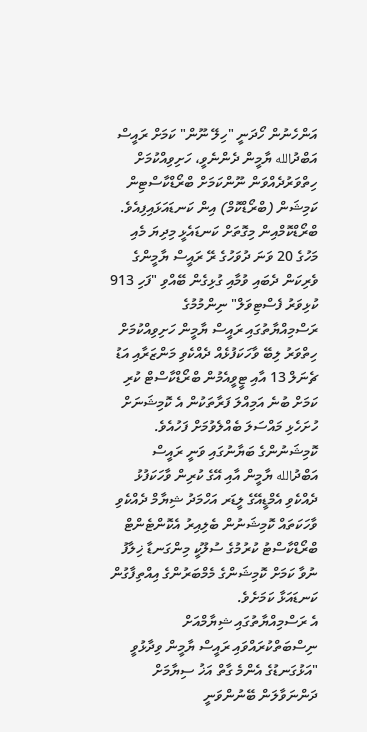އަންހެނުން ހޯދަނީ "ހިލޭ ނޫން" ކަމަށް ރައީސް އަބްދުالله ޔާމީން ދެންނެވީ، ހަށިވިއްކުމަށް ހިތްވަރުދެއްވަން ނޫންކަމަށް ބްރޯޑްކާސްޓިން ކަމިޝަން (ބްރޯޑްކޮމް) އިން ކަނޑައަޅައިފިއެވެ.
ބްރޯޑްކޮމްއިން މިގޮތަށް ކަނޑައެޅީ މިދިޔަ މެއި މަހުގެ 20 ވަނަ ދުވަހުގެ ރޭ ރައީސް ޔާމީންގެ ވެރިކަން ދެބައި ވުމާއި ގުޅިގެން ބޭއްވި "ފަހި 913 ކުޅިވަރު ފެސްޓިވަލް" ނިންމުމުގެ ރަސްމިއްޔާތުގައި ރައީސް ޔާމީން ހަށިވިއްކުމަށް ހިތްވަރު ލިބޭ ވާހަކަފުޅެއް ދެއްކެވި މަންޒަރާއި އަޑު ޗެނަލް 13 އާއި ޓީވީއެމުން ބްރޯޑްކާސްޓް ކުރި ކަމަށް ބުނެ އަމިއްލަ ފަރާތަކުން އެ ކޮމިޝަނަށް ހުށަހެޅި މައްސަލަ ބެއްލެވުމަށް ފަހުއެވެ.
ކޮމިޝަނުންގެ ބަޔާނުގައި ވަނީ ރައީސް އަބްދުالله ޔާމީން އާއި އޭގެ ކުރިން ވާހަކަފުޅު ދެއްކެވި އެމްޑީއޭގެ ލީޑަރ އަހްމަދު ޝިޔާމް ދެއްކެވި ވާހަކަތައް ކޮމިޝަނުން ބެލިއިރު އެކޮންޓެންޓް ބްރޯޑްކާސްޓު ކުރުމުގެ ސުލޫކީ މިންގަނޑާ ޚިލާފު ނުވާ ކަމަށް ކޮމިޝަންގެ މެމްބަރުންގެ އިއްތިފާގުން ކަނޑައަޅާ ކަމަށެވެ.
އެ ރަސްމިއްޔާތުގައި ޝިޔާމްއަށް ނިސްބަތްކުރައްވައި ރައީސް ޔާމީން ވިދާޅުވީ
"އަޅުގަނޑުގެ އެންމެ ގާތް އަޚު ސިޔާމަށް ދަންނަވާލަން ބޭނުންވަނީ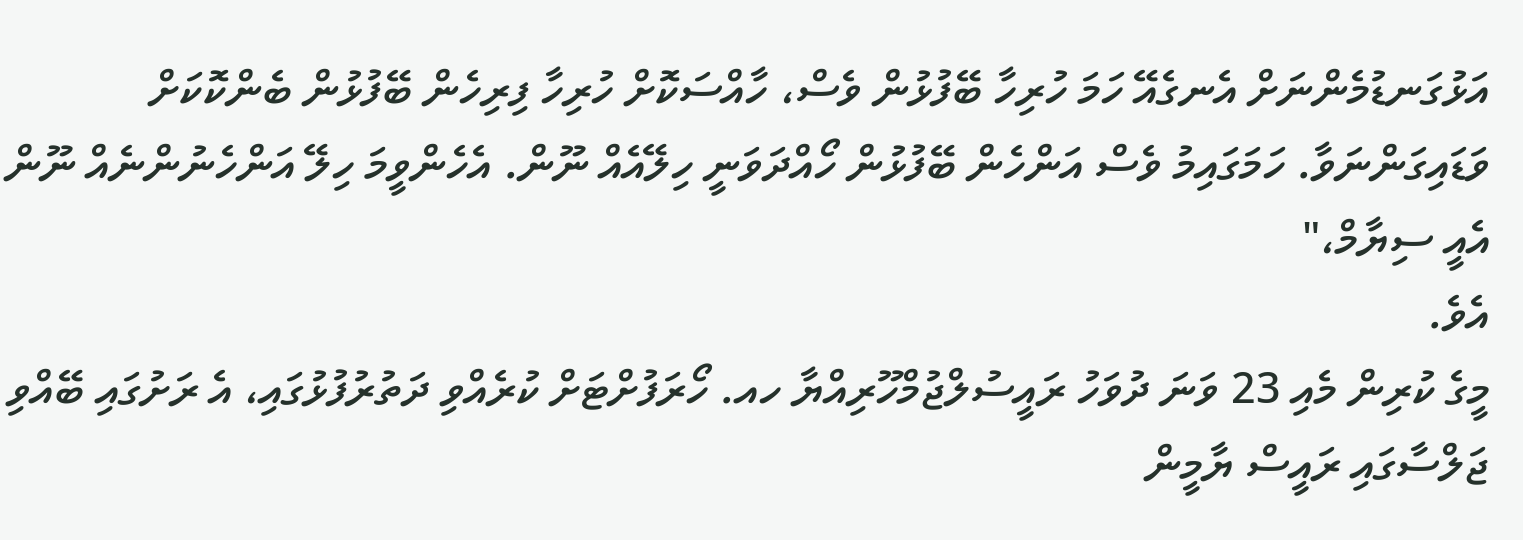އަޅުގަނޑުމެންނަށް އެނގެއޭ ހަމަ ހުރިހާ ބޭފުޅުން ވެސް، ހާއްސަކޮށް ހުރިހާ ފިރިހެން ބޭފުޅުން ބެންކޮކަށް ވަޑައިގަންނަވާ. ހަމަގައިމު ވެސް އަންހެން ބޭފުޅުން ހޯއްދަވަނީ ހިލޭއެއް ނޫން. އެހެންވީމަ ހިލޭ އަންހެނުންނެއް ނޫން އެއީ ސިޔާމް،"
އެވެ.
މީގެ ކުރިން މެއި 23 ވަނަ ދުވަހު ރައީސުލްޖުމްހޫރިއްޔާ ހއ. ހޯރަފުށްޓަށް ކުރެއްވި ދަތުރުފުޅުގައި، އެ ރަށުގައި ބޭއްވި ޖަލްސާގައި ރައީސް ޔާމީން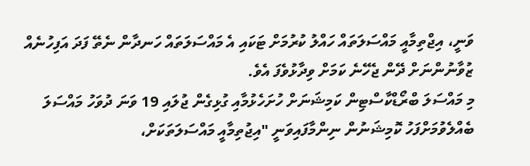ވަނީ، އިޖްތިމާއީ މައްސަލަތައް ހައްލު ކުރުމަށް ޓަކައި އެ މައްސަލަތައް ހަނދާން ނެތޭ ފަދަ އަފިހުނެއް ޒުވާނުންނަށް ދޭން ޖެހޭނެ ކަމަށް ވިދާޅުވެފަ އެވެ.
މި މައްސަލަ ބްރޯޑްކާސްޓިން ކަމިޝަނަށް ހުށަހެޅުމާއި ގުޅިގެން ޖުލައި 19 ވަނަ ދުވަހު މައްސަލަ ބެއްލެވުމަށްފަހު ކޮމިޝަނުން ނިންމާފައިވަނީ "އިޖުތިމާއީ މައްސަލަތަކަށް،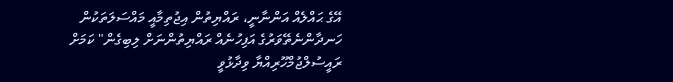އޭގެ ޙައްލެއް އަންނާނީ، ރައްޔިތުން އިޖުތިމާއީ މައްސަލަތަކުން ހަނދާންނެތޭވަރުގެ އަފިހުނެއް ރައްޔިތުންނަށް ލިބިގެން" ކަމަށް ރައީސުލްޖުމްހޫރިއްޔާ ވިދާޅުވީ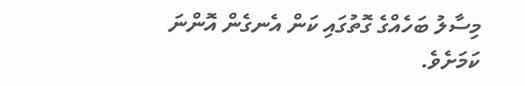މިސާލު ބަހެއްގެ ގޮތުގައި ކަން އެނގެން އޮންނަ ކަމަށެވެ.